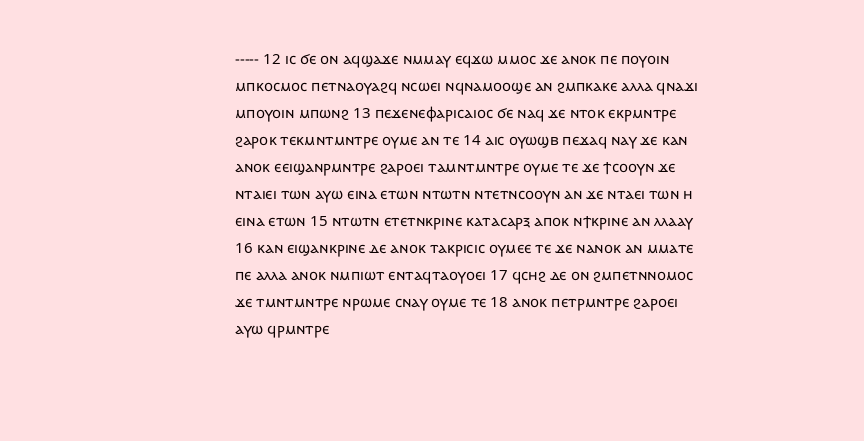----- 12 ⲓⲥ ϭⲉ ⲟⲛ ⲁϥϣⲁϫⲉ ⲛⲙⲙⲁⲩ ⲉϥϫⲱ ⲙⲙⲟⲥ ϫⲉ ⲁⲛⲟⲕ ⲡⲉ ⲡⲟⲩⲟⲓⲛ ⲙⲡⲕⲟⲥⲙⲟⲥ ⲡⲉⲧⲛⲁⲟⲩⲁϩϥ ⲛⲥⲱⲉⲓ ⲛϥⲛⲁⲙⲟⲟϣⲉ ⲁⲛ ϩⲙⲡⲕⲁⲕⲉ ⲁⲗⲗⲁ ϥⲛⲁϫⲓ ⲙⲡⲟⲩⲟⲓⲛ ⲙⲡⲱⲛϩ 13 ⲡⲉϫⲉⲛⲉⲫⲁⲣⲓⲥⲁⲓⲟⲥ ϭⲉ ⲛⲁϥ ϫⲉ ⲛⲧⲟⲕ ⲉⲕⲣⲙⲛⲧⲣⲉ ϩⲁⲣⲟⲕ ⲧⲉⲕⲙⲛⲧⲙⲛⲧⲣⲉ ⲟⲩⲙⲉ ⲁⲛ ⲧⲉ 14 ⲁⲓⲥ ⲟⲩⲱϣⲃ ⲡⲉϫⲁϥ ⲛⲁⲩ ϫⲉ ⲕⲁⲛ ⲁⲛⲟⲕ ⲉⲉⲓϣⲁⲛⲣⲙⲛⲧⲣⲉ ϩⲁⲣⲟⲉⲓ ⲧⲁⲙⲛⲧⲙⲛⲧⲣⲉ ⲟⲩⲙⲉ ⲧⲉ ϫⲉ ϯⲥⲟⲟⲩⲛ ϫⲉ ⲛⲧⲁⲓⲉⲓ ⲧⲱⲛ ⲁⲩⲱ ⲉⲓⲛⲁ ⲉⲧⲱⲛ ⲛⲧⲱⲧⲛ ⲛⲧⲉⲧⲛⲥⲟⲟⲩⲛ ⲁⲛ ϫⲉ ⲛⲧⲁⲉⲓ ⲧⲱⲛ ⲏ ⲉⲓⲛⲁ ⲉⲧⲱⲛ 15 ⲛⲧⲱⲧⲛ ⲉⲧⲉⲧⲛⲕⲣⲓⲛⲉ ⲕⲁⲧⲁⲥⲁⲣⲝ ⲁⲡⲟⲕ ⲛϯⲕⲣⲓⲛⲉ ⲁⲛ ⲗⲗⲁⲁⲩ 16 ⲕⲁⲛ ⲉⲓϣⲁⲛⲕⲣⲓⲛⲉ ⲇⲉ ⲁⲛⲟⲕ ⲧⲁⲕⲣⲓⲥⲓⲥ ⲟⲩⲙⲉⲉ ⲧⲉ ϫⲉ ⲛⲁⲛⲟⲕ ⲁⲛ ⲙⲙⲁⲧⲉ ⲡⲉ ⲁⲗⲗⲁ ⲁⲛⲟⲕ ⲛⲙⲡⲓⲱⲧ ⲉⲛⲧⲁϥⲧⲁⲟⲩⲟⲉⲓ 17 ϥⲥⲏϩ ⲇⲉ ⲟⲛ ϩⲙⲡⲉⲧⲛⲛⲟⲙⲟⲥ ϫⲉ ⲧⲙⲛⲧⲙⲛⲧⲣⲉ ⲛⲣⲱⲙⲉ ⲥⲛⲁⲩ ⲟⲩⲙⲉ ⲧⲉ 18 ⲁⲛⲟⲕ ⲡⲉⲧⲣⲙⲛⲧⲣⲉ ϩⲁⲣⲟⲉⲓ ⲁⲩⲱ ϥⲣⲙⲛⲧⲣⲉ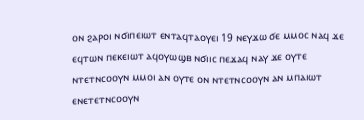ⲟⲛ ϩⲁⲣⲟⲓ ⲛϭⲓⲡⲉⲓⲱⲧ ⲉⲛⲧⲁϥⲧⲁⲟⲩⲉⲓ 19 ⲛⲉⲩϫⲱ ϭⲉ ⲙⲙⲟⲥ ⲛⲁϥ ϫⲉ ⲉϥⲧⲱⲛ ⲡⲉⲕⲉⲓⲱⲧ ⲁϥⲟⲩⲱϣⲃ ⲛϭⲓⲓⲥ ⲡⲉϫⲁϥ ⲛⲁⲩ ϫⲉ ⲟⲩⲧⲉ ⲛⲧⲉⲧⲛⲥⲟⲟⲩⲛ ⲙⲙⲟⲓ ⲁⲛ ⲟⲩⲧⲉ ⲟⲛ ⲛⲧⲉⲧⲛⲥⲟⲟⲩⲛ ⲁⲛ ⲙⲡⲁⲓⲱⲧ ⲉⲛⲉⲧⲉⲧⲛⲥⲟⲟⲩⲛ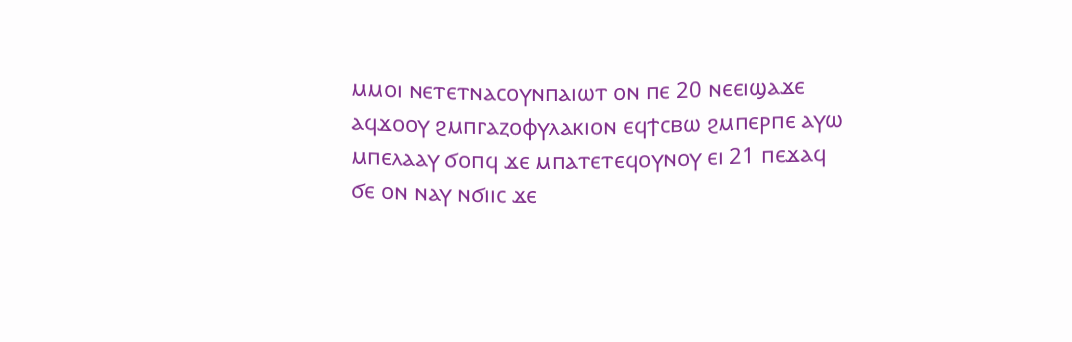ⲙⲙⲟⲓ ⲛⲉⲧⲉⲧⲛⲁⲥⲟⲩⲛⲡⲁⲓⲱⲧ ⲟⲛ ⲡⲉ 20 ⲛⲉⲉⲓϣⲁϫⲉ ⲁϥϫⲟⲟⲩ ϩⲙⲡⲅⲁⲍⲟⲫⲩⲗⲁⲕⲓⲟⲛ ⲉϥϯⲥⲃⲱ ϩⲙⲡⲉⲣⲡⲉ ⲁⲩⲱ ⲙⲡⲉⲗⲁⲁⲩ ϭⲟⲡϥ ϫⲉ ⲙⲡⲁⲧⲉⲧⲉϥⲟⲩⲛⲟⲩ ⲉⲓ 21 ⲡⲉϫⲁϥ ϭⲉ ⲟⲛ ⲛⲁⲩ ⲛϭⲓⲓⲥ ϫⲉ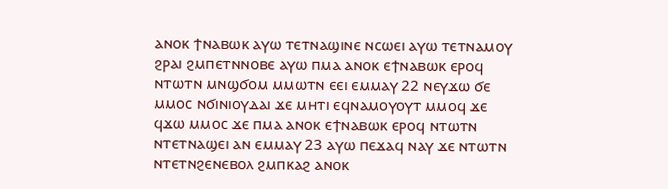ⲁⲛⲟⲕ ϯⲛⲁⲃⲱⲕ ⲁⲩⲱ ⲧⲉⲧⲛⲁϣⲓⲛⲉ ⲛⲥⲱⲉⲓ ⲁⲩⲱ ⲧⲉⲧⲛⲁⲙⲟⲩ ϩⲣⲁⲓ ϩⲙⲡⲉⲧⲛⲛⲟⲃⲉ ⲁⲩⲱ ⲡⲙⲁ ⲁⲛⲟⲕ ⲉϯⲛⲁⲃⲱⲕ ⲉⲣⲟϥ ⲛⲧⲱⲧⲛ ⲙⲛϣϭⲟⲙ ⲙⲙⲱⲧⲛ ⲉⲉⲓ ⲉⲙⲙⲁⲩ 22 ⲛⲉⲩϫⲱ ϭⲉ ⲙⲙⲟⲥ ⲛϭⲓⲛⲓⲟⲩⲇⲁⲓ ϫⲉ ⲙⲏⲧⲓ ⲉϥⲛⲁⲙⲟⲩⲟⲩⲧ ⲙⲙⲟϥ ϫⲉ ϥϫⲱ ⲙⲙⲟⲥ ϫⲉ ⲡⲙⲁ ⲁⲛⲟⲕ ⲉϯⲛⲁⲃⲱⲕ ⲉⲣⲟϥ ⲛⲧⲱⲧⲛ ⲛⲧⲉⲧⲛⲁϣⲉⲓ ⲁⲛ ⲉⲙⲙⲁⲩ 23 ⲁⲩⲱ ⲡⲉϫⲁϥ ⲛⲁⲩ ϫⲉ ⲛⲧⲱⲧⲛ ⲛⲧⲉⲧⲛϩⲉⲛⲉⲃⲟⲗ ϩⲙⲡⲕⲁϩ ⲁⲛⲟⲕ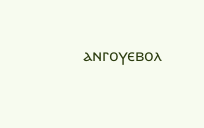ⲁⲛⲅⲟⲩⲉⲃⲟⲗ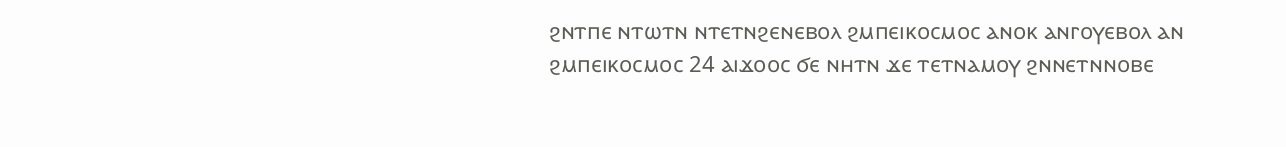ϩⲛⲧⲡⲉ ⲛⲧⲱⲧⲛ ⲛⲧⲉⲧⲛϩⲉⲛⲉⲃⲟⲗ ϩⲙⲡⲉⲓⲕⲟⲥⲙⲟⲥ ⲁⲛⲟⲕ ⲁⲛⲅⲟⲩⲉⲃⲟⲗ ⲁⲛ ϩⲙⲡⲉⲓⲕⲟⲥⲙⲟⲥ 24 ⲁⲓϫⲟⲟⲥ ϭⲉ ⲛⲏⲧⲛ ϫⲉ ⲧⲉⲧⲛⲁⲙⲟⲩ ϩⲛⲛⲉⲧⲛⲛⲟⲃⲉ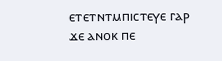ⲉⲧⲉⲧⲛⲧⲙⲡⲓⲥⲧⲉⲩⲉ ⲅⲁⲣ ϫⲉ ⲁⲛⲟⲕ ⲡⲉ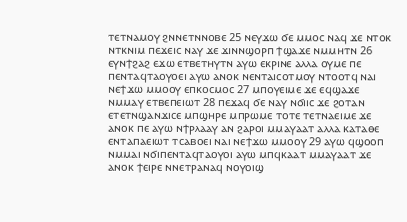ⲧⲉⲧⲛⲁⲙⲟⲩ ϩⲛⲛⲉⲧⲛⲛⲟⲃⲉ 25 ⲛⲉⲩϫⲱ ϭⲉ ⲙⲙⲟⲥ ⲛⲁϥ ϫⲉ ⲛⲧⲟⲕ ⲛⲧⲕⲛⲓⲙ ⲡⲉϫⲉⲓⲥ ⲛⲁⲩ ϫⲉ ϫⲓⲛⲛϣⲟⲣⲡ ϯϣⲁϫⲉ ⲛⲙⲙⲏⲧⲛ 26 ⲉⲩⲛϯϩⲁϩ ⲉϫⲱ ⲉⲧⲃⲉⲧⲏⲩⲧⲛ ⲁⲩⲱ ⲉⲕⲣⲓⲛⲉ ⲁⲗⲗⲁ ⲟⲩⲙⲉ ⲡⲉ ⲡⲉⲛⲧⲁϥⲧⲁⲟⲩⲟⲉⲓ ⲁⲩⲱ ⲁⲛⲟⲕ ⲛⲉⲛⲧⲁⲓⲥⲟⲧⲙⲟⲩ ⲛⲧⲟⲟⲧϥ ⲛⲁⲓ ⲛⲉϯϫⲱ ⲙⲙⲟⲟⲩ ⲉⲡⲕⲟⲥⲙⲟⲥ 27 ⲙⲡⲟⲩⲉⲓⲙⲉ ϫⲉ ⲉϥϣⲁϫⲉ ⲛⲙⲙⲁⲩ ⲉⲧⲃⲉⲡⲉⲓⲱⲧ 28 ⲡⲉϫⲁϥ ϭⲉ ⲛⲁⲩ ⲛϭⲓⲓⲥ ϫⲉ ϩⲟⲧⲁⲛ ⲉⲧⲉⲧⲛϣⲁⲛϫⲓⲥⲉ ⲙⲡϣⲏⲣⲉ ⲙⲡⲣⲱⲙⲉ ⲧⲟⲧⲉ ⲧⲉⲧⲛⲁⲉⲓⲙⲉ ϫⲉ ⲁⲛⲟⲕ ⲡⲉ ⲁⲩⲱ ⲛϯⲣⲗⲁⲁⲩ ⲁⲛ ϩⲁⲣⲟⲓ ⲙⲙⲁⲩⲁⲁⲧ ⲁⲗⲗⲁ ⲕⲁⲧⲁⲑⲉ ⲉⲛⲧⲁⲡⲁⲉⲓⲱⲧ ⲧⲥⲁⲃⲟⲉⲓ ⲛⲁⲓ ⲛⲉϯϫⲱ ⲙⲙⲟⲟⲩ 29 ⲁⲩⲱ ϥϣⲟⲟⲡ ⲛⲙⲙⲁⲓ ⲛϭⲓⲡⲉⲛⲧⲁϥⲧⲁⲟⲩⲟⲓ ⲁⲩⲱ ⲙⲡϥⲕⲁⲁⲧ ⲙⲙⲁⲩⲁⲁⲧ ϫⲉ ⲁⲛⲟⲕ ϯⲉⲓⲣⲉ ⲛⲛⲉⲧⲣⲁⲛⲁϥ ⲛⲟⲩⲟⲓϣ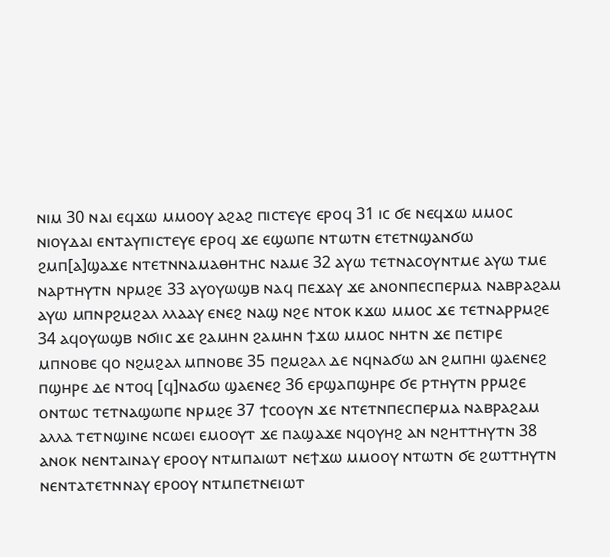ⲛⲓⲙ 30 ⲛⲁⲓ ⲉϥϫⲱ ⲙⲙⲟⲟⲩ ⲁϩⲁϩ ⲡⲓⲥⲧⲉⲩⲉ ⲉⲣⲟϥ 31 ⲓⲥ ϭⲉ ⲛⲉϥϫⲱ ⲙⲙⲟⲥ ⲛⲓⲟⲩⲇⲁⲓ ⲉⲛⲧⲁⲩⲡⲓⲥⲧⲉⲩⲉ ⲉⲣⲟϥ ϫⲉ ⲉϣⲱⲡⲉ ⲛⲧⲱⲧⲛ ⲉⲧⲉⲧⲛϣⲁⲛϭⲱ ϩⲙⲡ[ⲁ]ϣⲁϫⲉ ⲛⲧⲉⲧⲛⲛⲁⲙⲁⲑⲏⲧⲏⲥ ⲛⲁⲙⲉ 32 ⲁⲩⲱ ⲧⲉⲧⲛⲁⲥⲟⲩⲛⲧⲙⲉ ⲁⲩⲱ ⲧⲙⲉ ⲛⲁⲣⲧⲏⲩⲧⲛ ⲛⲣⲙϩⲉ 33 ⲁⲩⲟⲩⲱϣⲃ ⲛⲁϥ ⲡⲉϫⲁⲩ ϫⲉ ⲁⲛⲟⲛⲡⲉⲥⲡⲉⲣⲙⲁ ⲛⲁⲃⲣⲁϩⲁⲙ ⲁⲩⲱ ⲙⲡⲛⲣϩⲙϩⲁⲗ ⲗⲗⲁⲁⲩ ⲉⲛⲉϩ ⲛⲁϣ ⲛϩⲉ ⲛⲧⲟⲕ ⲕϫⲱ ⲙⲙⲟⲥ ϫⲉ ⲧⲉⲧⲛⲁⲣⲣⲙϩⲉ 34 ⲁϥⲟⲩⲱϣⲃ ⲛϭⲓⲓⲥ ϫⲉ ϩⲁⲙⲏⲛ ϩⲁⲙⲏⲛ ϯϫⲱ ⲙⲙⲟⲥ ⲛⲏⲧⲛ ϫⲉ ⲡⲉⲧⲓⲣⲉ ⲙⲡⲛⲟⲃⲉ ϥⲟ ⲛϩⲙϩⲁⲗ ⲙⲡⲛⲟⲃⲉ 35 ⲡϩⲙϩⲁⲗ ⲇⲉ ⲛϥⲛⲁϭⲱ ⲁⲛ ϩⲙⲡⲏⲓ ϣⲁⲉⲛⲉϩ ⲡϣⲏⲣⲉ ⲇⲉ ⲛⲧⲟϥ [ϥ]ⲛⲁϭⲱ ϣⲁⲉⲛⲉϩ 36 ⲉⲣϣⲁⲡϣⲏⲣⲉ ϭⲉ ⲣⲧⲏⲩⲧⲛ ⲣⲣⲙϩⲉ ⲟⲛⲧⲱⲥ ⲧⲉⲧⲛⲁϣⲱⲡⲉ ⲛⲣⲙϩⲉ 37 ϯⲥⲟⲟⲩⲛ ϫⲉ ⲛⲧⲉⲧⲛⲡⲉⲥⲡⲉⲣⲙⲁ ⲛⲁⲃⲣⲁϩⲁⲙ ⲁⲗⲗⲁ ⲧⲉⲧⲛϣⲓⲛⲉ ⲛⲥⲱⲉⲓ ⲉⲙⲟⲟⲩⲧ ϫⲉ ⲡⲁϣⲁϫⲉ ⲛϥⲟⲩⲏϩ ⲁⲛ ⲛϩⲏⲧⲧⲏⲩⲧⲛ 38 ⲁⲛⲟⲕ ⲛⲉⲛⲧⲁⲓⲛⲁⲩ ⲉⲣⲟⲟⲩ ⲛⲧⲙⲡⲁⲓⲱⲧ ⲛⲉϯϫⲱ ⲙⲙⲟⲟⲩ ⲛⲧⲱⲧⲛ ϭⲉ ϩⲱⲧⲧⲏⲩⲧⲛ ⲛⲉⲛⲧⲁⲧⲉⲧⲛⲛⲁⲩ ⲉⲣⲟⲟⲩ ⲛⲧⲙⲡⲉⲧⲛⲉⲓⲱⲧ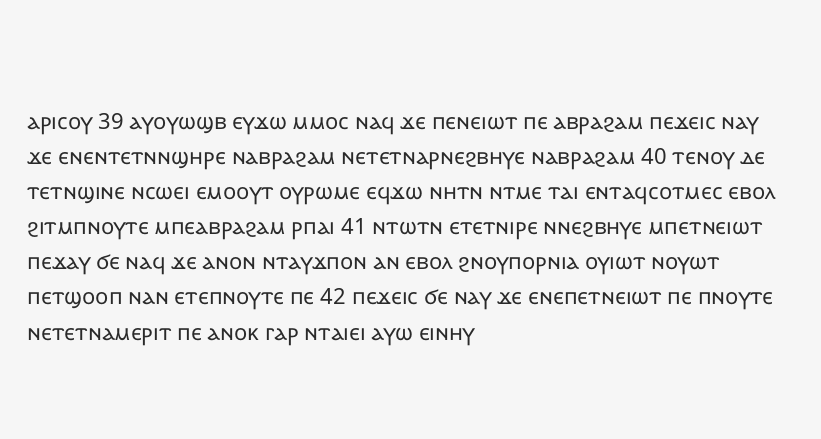ⲁⲣⲓⲥⲟⲩ 39 ⲁⲩⲟⲩⲱϣⲃ ⲉⲩϫⲱ ⲙⲙⲟⲥ ⲛⲁϥ ϫⲉ ⲡⲉⲛⲉⲓⲱⲧ ⲡⲉ ⲁⲃⲣⲁϩⲁⲙ ⲡⲉϫⲉⲓⲥ ⲛⲁⲩ ϫⲉ ⲉⲛⲉⲛⲧⲉⲧⲛⲛϣⲏⲣⲉ ⲛⲁⲃⲣⲁϩⲁⲙ ⲛⲉⲧⲉⲧⲛⲁⲣⲛⲉϩⲃⲏⲩⲉ ⲛⲁⲃⲣⲁϩⲁⲙ 40 ⲧⲉⲛⲟⲩ ⲇⲉ ⲧⲉⲧⲛϣⲓⲛⲉ ⲛⲥⲱⲉⲓ ⲉⲙⲟⲟⲩⲧ ⲟⲩⲣⲱⲙⲉ ⲉϥϫⲱ ⲛⲏⲧⲛ ⲛⲧⲙⲉ ⲧⲁⲓ ⲉⲛⲧⲁϥⲥⲟⲧⲙⲉⲥ ⲉⲃⲟⲗ ϩⲓⲧⲙⲡⲛⲟⲩⲧⲉ ⲙⲡⲉⲁⲃⲣⲁϩⲁⲙ ⲣⲡⲁⲓ 41 ⲛⲧⲱⲧⲛ ⲉⲧⲉⲧⲛⲓⲣⲉ ⲛⲛⲉϩⲃⲏⲩⲉ ⲙⲡⲉⲧⲛⲉⲓⲱⲧ ⲡⲉϫⲁⲩ ϭⲉ ⲛⲁϥ ϫⲉ ⲁⲛⲟⲛ ⲛⲧⲁⲩϫⲡⲟⲛ ⲁⲛ ⲉⲃⲟⲗ ϩⲛⲟⲩⲡⲟⲣⲛⲓⲁ ⲟⲩⲓⲱⲧ ⲛⲟⲩⲱⲧ ⲡⲉⲧϣⲟⲟⲡ ⲛⲁⲛ ⲉⲧⲉⲡⲛⲟⲩⲧⲉ ⲡⲉ 42 ⲡⲉϫⲉⲓⲥ ϭⲉ ⲛⲁⲩ ϫⲉ ⲉⲛⲉⲡⲉⲧⲛⲉⲓⲱⲧ ⲡⲉ ⲡⲛⲟⲩⲧⲉ ⲛⲉⲧⲉⲧⲛⲁⲙⲉⲣⲓⲧ ⲡⲉ ⲁⲛⲟⲕ ⲅⲁⲣ ⲛⲧⲁⲓⲉⲓ ⲁⲩⲱ ⲉⲓⲛⲏⲩ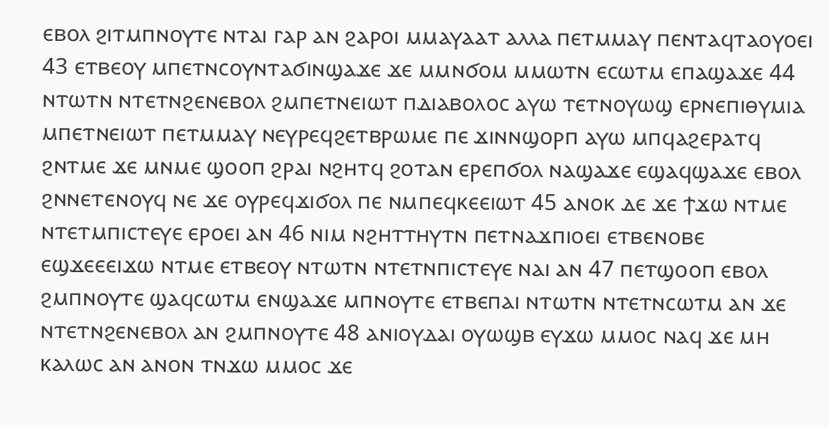ⲉⲃⲟⲗ ϩⲓⲧⲙⲡⲛⲟⲩⲧⲉ ⲛⲧⲁⲓ ⲅⲁⲣ ⲁⲛ ϩⲁⲣⲟⲓ ⲙⲙⲁⲩⲁⲁⲧ ⲁⲗⲗⲁ ⲡⲉⲧⲙⲙⲁⲩ ⲡⲉⲛⲧⲁϥⲧⲁⲟⲩⲟⲉⲓ 43 ⲉⲧⲃⲉⲟⲩ ⲙⲡⲉⲧⲛⲥⲟⲩⲛⲧⲁϭⲓⲛϣⲁϫⲉ ϫⲉ ⲙⲙⲛϭⲟⲙ ⲙⲙⲱⲧⲛ ⲉⲥⲱⲧⲙ ⲉⲡⲁϣⲁϫⲉ 44 ⲛⲧⲱⲧⲛ ⲛⲧⲉⲧⲛϩⲉⲛⲉⲃⲟⲗ ϩⲙⲡⲉⲧⲛⲉⲓⲱⲧ ⲡⲇⲓⲁⲃⲟⲗⲟⲥ ⲁⲩⲱ ⲧⲉⲧⲛⲟⲩⲱϣ ⲉⲣⲛⲉⲡⲓⲑⲩⲙⲓⲁ ⲙⲡⲉⲧⲛⲉⲓⲱⲧ ⲡⲉⲧⲙⲙⲁⲩ ⲛⲉⲩⲣⲉϥϩⲉⲧⲃⲣⲱⲙⲉ ⲡⲉ ϫⲓⲛⲛϣⲟⲣⲡ ⲁⲩⲱ ⲙⲡϥⲁϩⲉⲣⲁⲧϥ ϩⲛⲧⲙⲉ ϫⲉ ⲙⲛⲙⲉ ϣⲟⲟⲡ ϩⲣⲁⲓ ⲛϩⲏⲧϥ ϩⲟⲧⲁⲛ ⲉⲣⲉⲡϭⲟⲗ ⲛⲁϣⲁϫⲉ ⲉϣⲁϥϣⲁϫⲉ ⲉⲃⲟⲗ ϩⲛⲛⲉⲧⲉⲛⲟⲩϥ ⲛⲉ ϫⲉ ⲟⲩⲣⲉϥϫⲓϭⲟⲗ ⲡⲉ ⲛⲙⲡⲉϥⲕⲉⲉⲓⲱⲧ 45 ⲁⲛⲟⲕ ⲇⲉ ϫⲉ ϯϫⲱ ⲛⲧⲙⲉ ⲛⲧⲉⲧⲙⲡⲓⲥⲧⲉⲩⲉ ⲉⲣⲟⲉⲓ ⲁⲛ 46 ⲛⲓⲙ ⲛϩⲏⲧⲧⲏⲩⲧⲛ ⲡⲉⲧⲛⲁϫⲡⲓⲟⲉⲓ ⲉⲧⲃⲉⲛⲟⲃⲉ ⲉϣϫⲉⲉⲉⲓϫⲱ ⲛⲧⲙⲉ ⲉⲧⲃⲉⲟⲩ ⲛⲧⲱⲧⲛ ⲛⲧⲉⲧⲛⲡⲓⲥⲧⲉⲩⲉ ⲛⲁⲓ ⲁⲛ 47 ⲡⲉⲧϣⲟⲟⲡ ⲉⲃⲟⲗ ϩⲙⲡⲛⲟⲩⲧⲉ ϣⲁϥⲥⲱⲧⲙ ⲉⲛϣⲁϫⲉ ⲙⲡⲛⲟⲩⲧⲉ ⲉⲧⲃⲉⲡⲁⲓ ⲛⲧⲱⲧⲛ ⲛⲧⲉⲧⲛⲥⲱⲧⲙ ⲁⲛ ϫⲉ ⲛⲧⲉⲧⲛϩⲉⲛⲉⲃⲟⲗ ⲁⲛ ϩⲙⲡⲛⲟⲩⲧⲉ 48 ⲁⲛⲓⲟⲩⲇⲁⲓ ⲟⲩⲱϣⲃ ⲉⲩϫⲱ ⲙⲙⲟⲥ ⲛⲁϥ ϫⲉ ⲙⲏ ⲕⲁⲗⲱⲥ ⲁⲛ ⲁⲛⲟⲛ ⲧⲛϫⲱ ⲙⲙⲟⲥ ϫⲉ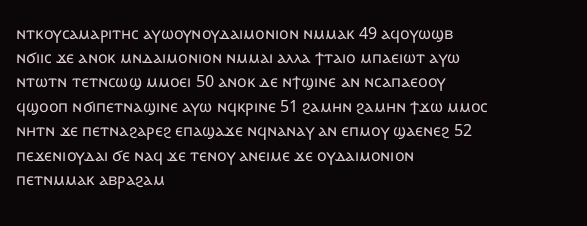ⲛⲧⲕⲟⲩⲥⲁⲙⲁⲣⲓⲧⲏⲥ ⲁⲩⲱⲟⲩⲛⲟⲩⲇⲁⲓⲙⲟⲛⲓⲟⲛ ⲛⲙⲙⲁⲕ 49 ⲁϥⲟⲩⲱϣⲃ ⲛϭⲓⲓⲥ ϫⲉ ⲁⲛⲟⲕ ⲙⲛⲇⲁⲓⲙⲟⲛⲓⲟⲛ ⲛⲙⲙⲁⲓ ⲁⲗⲗⲁ ϯⲧⲁⲓⲟ ⲙⲡⲁⲉⲓⲱⲧ ⲁⲩⲱ ⲛⲧⲱⲧⲛ ⲧⲉⲧⲛⲥⲱϣ ⲙⲙⲟⲉⲓ 50 ⲁⲛⲟⲕ ⲇⲉ ⲛϯϣⲓⲛⲉ ⲁⲛ ⲛⲥⲁⲡⲁⲉⲟⲟⲩ ϥϣⲟⲟⲡ ⲛϭⲓⲡⲉⲧⲛⲁϣⲓⲛⲉ ⲁⲩⲱ ⲛϥⲕⲣⲓⲛⲉ 51 ϩⲁⲙⲏⲛ ϩⲁⲙⲏⲛ ϯϫⲱ ⲙⲙⲟⲥ ⲛⲏⲧⲛ ϫⲉ ⲡⲉⲧⲛⲁϩⲁⲣⲉϩ ⲉⲡⲁϣⲁϫⲉ ⲛϥⲛⲁⲛⲁⲩ ⲁⲛ ⲉⲡⲙⲟⲩ ϣⲁⲉⲛⲉϩ 52 ⲡⲉϫⲉⲛⲓⲟⲩⲇⲁⲓ ϭⲉ ⲛⲁϥ ϫⲉ ⲧⲉⲛⲟⲩ ⲁⲛⲉⲓⲙⲉ ϫⲉ ⲟⲩⲇⲁⲓⲙⲟⲛⲓⲟⲛ ⲡⲉⲧⲛⲙⲙⲁⲕ ⲁⲃⲣⲁϩⲁⲙ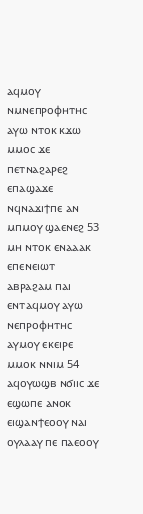ⲁϥⲙⲟⲩ ⲛⲙⲛⲉⲡⲣⲟⲫⲏⲧⲏⲥ ⲁⲩⲱ ⲛⲧⲟⲕ ⲕϫⲱ ⲙⲙⲟⲥ ϫⲉ ⲡⲉⲧⲛⲁϩⲁⲣⲉϩ ⲉⲡⲁϣⲁϫⲉ ⲛϥⲛⲁϫⲓϯⲡⲉ ⲁⲛ ⲙⲡⲙⲟⲩ ϣⲁⲉⲛⲉϩ 53 ⲙⲏ ⲛⲧⲟⲕ ⲉⲛⲁⲁⲁⲕ ⲉⲡⲉⲛⲉⲓⲱⲧ ⲁⲃⲣⲁϩⲁⲙ ⲡⲁⲓ ⲉⲛⲧⲁϥⲙⲟⲩ ⲁⲩⲱ ⲛⲉⲡⲣⲟⲫⲏⲧⲏⲥ ⲁⲩⲙⲟⲩ ⲉⲕⲉⲓⲣⲉ ⲙⲙⲟⲕ ⲛⲛⲓⲙ 54 ⲁϥⲟⲩⲱϣⲃ ⲛϭⲓⲓⲥ ϫⲉ ⲉϣⲱⲡⲉ ⲁⲛⲟⲕ ⲉⲓϣⲁⲛϯⲉⲟⲟⲩ ⲛⲁⲓ ⲟⲩⲗⲁⲁⲩ ⲡⲉ ⲡⲁⲉⲟⲟⲩ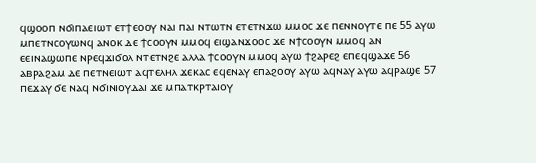ϥϣⲟⲟⲡ ⲛϭⲓⲡⲁⲉⲓⲱⲧ ⲉⲧϯⲉⲟⲟⲩ ⲛⲁⲓ ⲡⲁⲓ ⲛⲧⲱⲧⲛ ⲉⲧⲉⲧⲛϫⲱ ⲙⲙⲟⲥ ϫⲉ ⲡⲉⲛⲛⲟⲩⲧⲉ ⲡⲉ 55 ⲁⲩⲱ ⲙⲡⲉⲧⲛⲥⲟⲩⲱⲛϥ ⲁⲛⲟⲕ ⲇⲉ ϯⲥⲟⲟⲩⲛ ⲙⲙⲟϥ ⲉⲓϣⲁⲛϫⲟⲟⲥ ϫⲉ ⲛϯⲥⲟⲟⲩⲛ ⲙⲙⲟϥ ⲁⲛ ⲉⲉⲓⲛⲁϣⲱⲡⲉ ⲛⲣⲉϥϫⲓϭⲟⲗ ⲛⲧⲉⲧⲛϩⲉ ⲁⲗⲗⲁ ϯⲥⲟⲟⲩⲛ ⲙⲙⲟϥ ⲁⲩⲱ ϯϩⲁⲣⲉϩ ⲉⲡⲉϥϣⲁϫⲉ 56 ⲁⲃⲣⲁϩⲁⲙ ⲇⲉ ⲡⲉⲧⲛⲉⲓⲱⲧ ⲁϥⲧⲉⲗⲏⲗ ϫⲉⲕⲁⲥ ⲉϥⲉⲛⲁⲩ ⲉⲡⲁϩⲟⲟⲩ ⲁⲩⲱ ⲁϥⲛⲁⲩ ⲁⲩⲱ ⲁϥⲣⲁϣⲉ 57 ⲡⲉϫⲁⲩ ϭⲉ ⲛⲁϥ ⲛϭⲓⲛⲓⲟⲩⲇⲁⲓ ϫⲉ ⲙⲡⲁⲧⲕⲣⲧⲁⲓⲟⲩ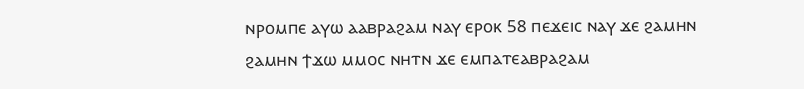ⲛⲣⲟⲙⲡⲉ ⲁⲩⲱ ⲁⲁⲃⲣⲁϩⲁⲙ ⲛⲁⲩ ⲉⲣⲟⲕ 58 ⲡⲉϫⲉⲓⲥ ⲛⲁⲩ ϫⲉ ϩⲁⲙⲏⲛ ϩⲁⲙⲏⲛ ϯϫⲱ ⲙⲙⲟⲥ ⲛⲏⲧⲛ ϫⲉ ⲉⲙⲡⲁⲧⲉⲁⲃⲣⲁϩⲁⲙ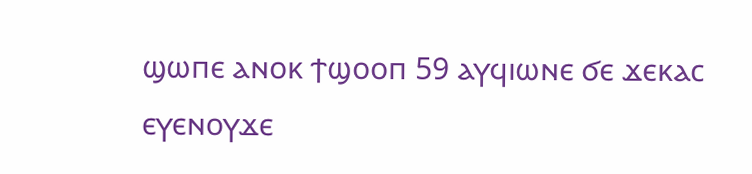ϣⲱⲡⲉ ⲁⲛⲟⲕ ϯϣⲟⲟⲡ 59 ⲁⲩϥⲓⲱⲛⲉ ϭⲉ ϫⲉⲕⲁⲥ ⲉⲩⲉⲛⲟⲩϫⲉ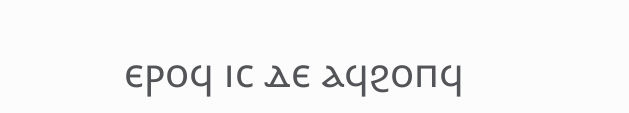ⲉⲣⲟϥ ⲓⲥ ⲇⲉ ⲁϥϩⲟⲡϥ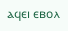ⲁϥⲉⲓ ⲉⲃⲟⲗ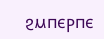ϩⲙⲡⲉⲣⲡⲉ